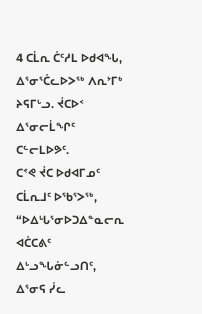4 ᑕᒫᕆ ᑖᑦᓱᒪ ᐅᑯᐊᖓ, ᐃᕐᓂᕐᑖᓚᐅᐳᖅ ᐱᕆᔾᒥᒃ ᔨᕋᒥᒡᓗ. ᔫᑕᐅᑉ ᐃᕐᓂᓕᒫᖏᑦ ᑕᓪᓕᒪᐅᕗᑦ.
ᑕᕝᕙ ᔫᑕ ᐅᑯᐊᒥᓄᑦ ᑕᒫᕆᒧᑦ ᐅᖃᕐᐳᖅ, “ᐅᐃᒡᒐᕐᓂᐅᑐᐃᓐᓇᓕᕆ ᐊᑖᑕᕕᑦ ᐃᒡᓗᖓᓃᓪᓗᑎᑦ, ᐃᕐᓂᕋ ᓰᓚ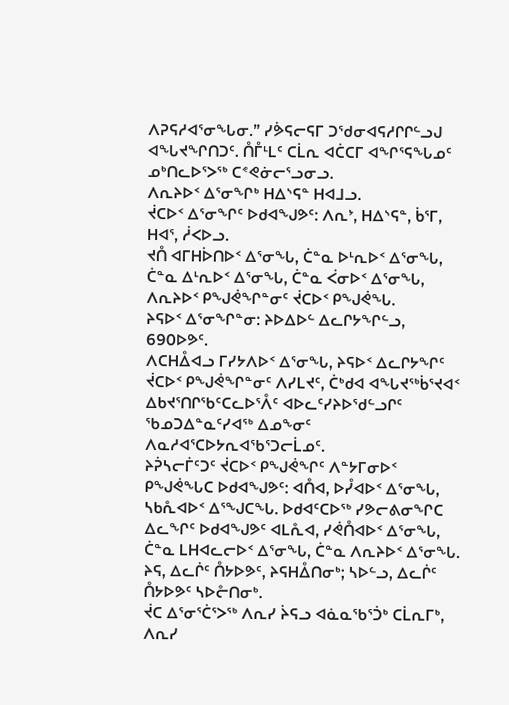ᐱᕈᕋᓱᐊᕐᓂᖓᓂ.” ᓯᕘᕋᓕᕋᒥ ᑐᖁᓂᐊᕋᓱᒋᒋᓪᓗᒍ ᐊᖓᔪᖏᑎᑐᑦ. ᑍᒤᒻᒪᑦ ᑕᒫᕆ ᐊᑖᑕᒥ ᐊᖏᕐᕋᖓᓄᑦ ᓄᒃᑎᓚᐅᕐᐳᖅ ᑕᕝᕙᓃᓕᕐᓗᓂᓗ.
ᐱᕆᔨᐅᑉ ᐃᕐᓂᖏᒃ ᕼᐃᔅᕋᓐ ᕼᐊᒧᓗ.
ᔫᑕᐅᑉ ᐃᕐᓂᖏᑦ ᐅᑯᐊᖑᕗᑦ: ᐱᕆᔾ, ᕼᐃᔅᕋᓐ, ᑳᕐᒥ, ᕼᐊᕐ, ᓲᐸᐅᓗ.
ᔪᑍ ᐊᒥᕼᐆᑎᐅᑉ ᐃᕐᓂᖓ, ᑖᓐᓇ ᐅᒻᕆᐅᑉ ᐃᕐᓂᖓ, ᑖᓐᓇ ᐃᒻᕆᐅᑉ ᐃᕐᓂᖓ, ᑖᓐᓇ ᐹᓂᐅᑉ ᐃᕐᓂᖓ, ᐱᕆᔨᐅᑉ ᑭᖑᕚᖏᓐᓂᑦ ᔫᑕᐅᑉ ᑭᖑᕚᖓ.
ᔨᕋᐅᑉ ᐃᕐᓂᖏᓐᓂ: ᔨᐅᐃᐅᓪ ᐃᓚᒋᔭᖏᓪᓗ, 690ᐅᕗᑦ.
ᐱᑕᕼᐂᐊᓗ ᒥᓯᔭᐱᐅᑉ ᐃᕐᓂᖓ, ᔨᕋᐅᑉ ᐃᓚᒋᔭᖏᑦ ᔫᑕᐅᑉ ᑭᖑᕚᖏᓐᓂᑦ ᐱᓯᒪᔪᑦ, ᑖᒃᑯᐊ ᐊᖓᔪᖅᑳᕐᔪᐊᑉ ᐃᑲᔪᕐᑎᒋᖃᑦᑕᓚᐅᕐᐰᑦ ᐊᐅᓚᑦᓯᔨᐅᖁᓪᓗᒋᑦ ᖃᓄᑐᐃᓐᓇᑦᓯᐊᖅ ᐃᓄᖕᓂᑦ ᐱᓇᓱᐊᕐᑕᐅᔭᕆᐊᖃᕐᑐᓕᒫᓄᑦ.
ᔨᕉᓴᓕᒦᑦᑐᑦ ᔫᑕᐅᑉ ᑭᖑᕚᖏᑦ ᐱᓐᔭᒥᓂᐅᑉ ᑭᖑᕚᖓᑕ ᐅᑯᐊᖑᕗᑦ: ᐊᑍᐊ, ᐅᓮᐊᐅᑉ ᐃᕐᓂᖓ, ᓴᑲᕅᐊᐅᑉ ᐃᕐᖑᑕᖓ. ᐅᑯᐊᑦᑕᐅᖅ ᓯᕗᓕᕕᓂᖏᑕ ᐃᓚᖏᑦ ᐅᑯᐊᖑᕗᑦ ᐊᒪᕅᐊ, ᓯᕚᑍᐊᐅᑉ ᐃᕐᓂᖓ, ᑖᓐᓇ ᒪᕼᐊᓚᓕᐅᑉ ᐃᕐᓂᖓ, ᑖᓐᓇ ᐱᕆᔨᐅᑉ ᐃᕐᓂᖓ.
ᔨᕋ, ᐃᓚᒌᑦ ᑍᔭᐅᕗᑦ, ᔨᕋᕼᐂᑎᓂᒃ; ᓴᐅᓪᓗ, ᐃᓚᒌᑦ ᑍᔭᐅᕗᑦ ᓴᐅᓔᑎᓂᒃ.
ᔫᑕ ᐃᕐᓂᕐᑖᕐᐳᖅ ᐱᕆᓯ ᔩᕋᓗ ᐊᓈᓇᖃᕐᑑᒃ ᑕᒫᕆᒥᒃ, ᐱᕆᓯ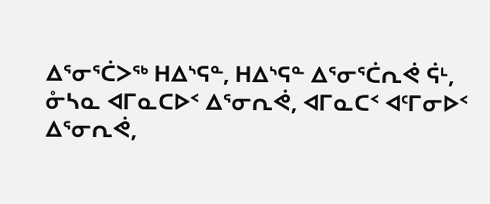ᐃᕐᓂᕐᑖᐳᖅ ᕼᐃᔅᕋᓐ, ᕼᐃᔅᕋᓐ ᐃᕐᓂᕐᑖᕆᕚ ᕌᒻ,
ᓁᓴᓇ ᐊᒥᓇᑕᐅᑉ ᐃᕐᓂᕆᕚ, ᐊᒥᓇᑕᑉ ᐊᑦᒥᓂᐅᑉ ᐃᕐᓂᕆᕚ,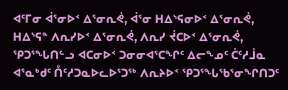ᐊᑦᒥᓂ ᐋᕐᓂᐅᑉ ᐃᕐᓂᕆᕚ, ᐋᕐᓂ ᕼᐃᔅᕋᓂᐅᑉ ᐃᕐᓂᕆᕚ, ᕼᐃᔅᕋᓐ ᐱᕆᓯᐅᑉ ᐃᕐᓂᕆᕚ, ᐱᕆᓯ ᔫᑕᐅᑉ ᐃᕐᓂᕆᕚ,
ᕿᑐᕐᖓᑎᓪᓗ ᐊᑕᓂᐅᑉ ᑐᓂᓂᐊᕐᑕᖏᑦ ᐃᓕᖕᓄᑦ ᑖᑦᓱᒨᓇ ᐊᕐᓇᒃᑯᑦ ᑍᑦᓱᑐᓇᐅᓚᐅᕐᑐᖅ ᐱᕆᔨᐅᑉ ᕿᑐᕐᖓᖃᕐᓂᖏᑎᑐᑦ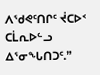ᐱᖁᕙᑦᑎᒋᑦ ᔫᑕᐅᑉ ᑕᒫᕆᐅᓪᓗ ᐃᕐᓂᖓᑎᑐᑦ.”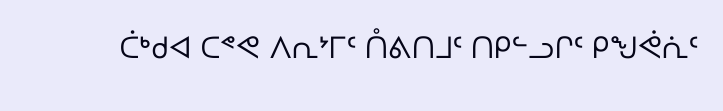ᑖᒃᑯᐊ ᑕᕝᕙ ᐱᕆᔾᒥᑦ ᑍᕕᑎᒧᑦ ᑎᑭᓪᓗᒋᑦ ᑭᖑᕚᕇᑦ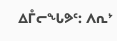ᐃᒤᓕᖓᕗᑦ: ᐱᕆᔾ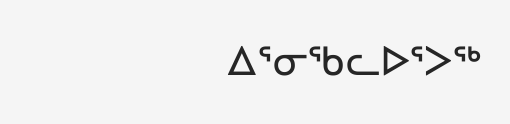ᐃᕐᓂᖃᓚᐅᕐᐳᖅ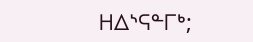ᕼᐃᔅᕋᓐᒥᒃ;